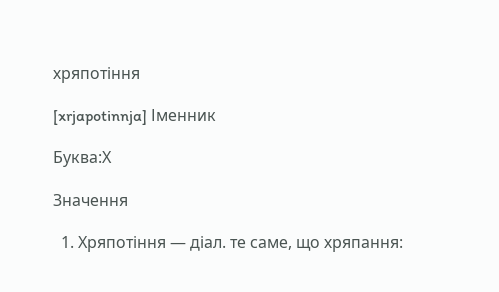хряпотіння

[xrjɑpotinnjɑ] Іменник

Буква:Х

Значення

  1. Хряпотіння — діал. те саме, що хряпання: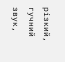різкий, гучний звук,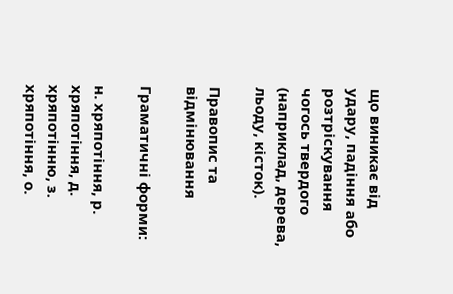що виникає від удару, падіння або розтріскування чогось твердого (наприклад, дерева, льоду, кісток).

Правопис та відмінювання

Граматичні форми:

н. хряпотіння, р. хряпотіння, д. хряпотінню, з. хряпотіння, о.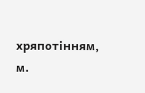хряпотінням, м.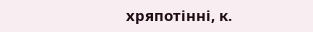хряпотінні, к.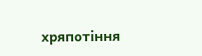хряпотіння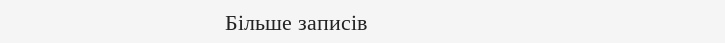Більше записів